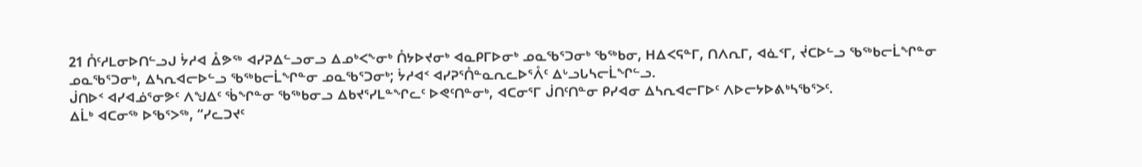21 ᑍᑦᓱᒪᓂᐅᑎᓪᓗᒍ ᔮᓱᐊ ᐂᕗᖅ ᐊᓯᕈᐃᓪᓗᓂᓗ ᐃᓄᒃᐸᖕᓂᒃ ᑍᔭᐅᔪᓂᒃ ᐊᓇᑭᒥᐅᓂᒃ ᓄᓇᖃᕐᑐᓂᒃ ᖃᖅᑲᓂ, ᕼᐃᐸᕋᓐᒥ, ᑎᐱᕆᒥ, ᐊᓈᑉᒥ, ᔫᑕᐅᓪᓗ ᖃᖅᑲᓕᒫᖏᓐᓂ ᓄᓇᖃᕐᑐᓂᒃ, ᐃᓴᕆᐊᓕᐅᓪᓗ ᖃᖅᑲᓕᒫᖏᓐᓂ ᓄᓇᖃᕐᑐᓂᒃ; ᔮᓱᐊᑉ ᐊᓯᕈᕐᑍᓐᓇᕆᓚᐅᕐᐰᑦ ᐃᒡᓗᒐᓴᓕᒫᖏᓪᓗ.
ᒎᑎᐅᑉ ᐊᓯᐊᓅᕐᓂᕗᑦ ᐱᖑᐃᑦ ᖄᖏᓐᓂ ᖃᖅᑲᓂᓗ ᐃᑲᔪᕐᓯᒪᓐᖏᓚᑦ ᐅᕙᑦᑎᓐᓂᒃ, ᐊᑕᓂᕐᒥ ᒎᑎᑦᑎᓐᓂ ᑭᓯᐊᓂ ᐃᓴᕆᐊᓕᒥᐅᑦ ᐱᐅᓕᔭᐅᕕᒃᓴᖃᕐᐳᑦ.
ᐃᒫᒃ ᐊᑕᓂᖅ ᐅᖃᕐᐳᖅ, “ᓯᓚᑐᔪᑦ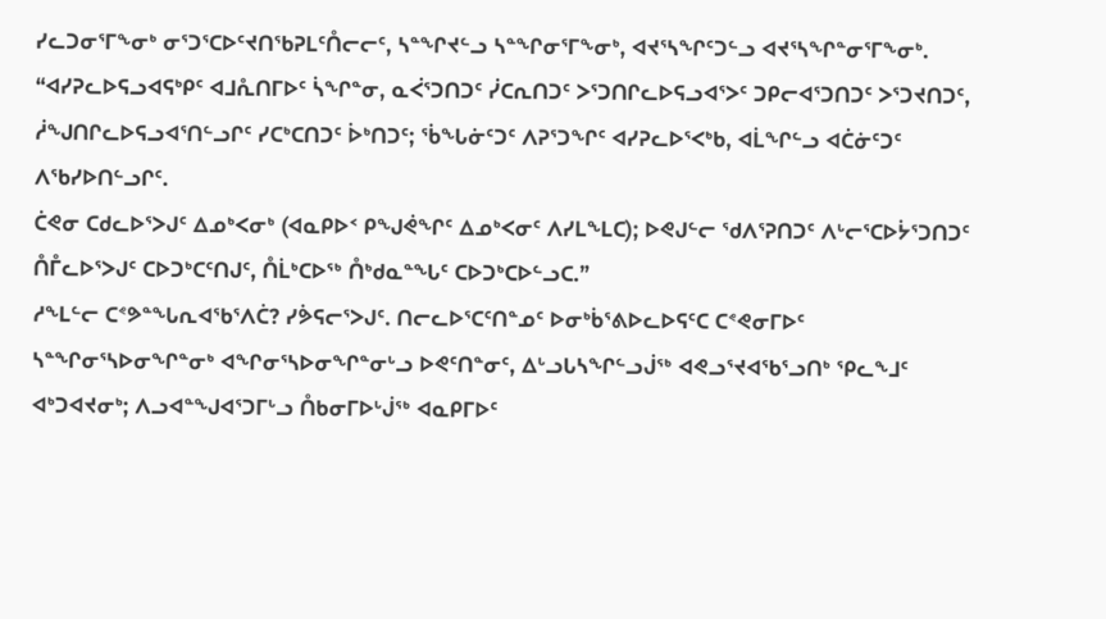ᓯᓚᑐᓂᕐᒥᖕᓂᒃ ᓂᕐᑐᕐᑕᐅᑦᔪᑎᖃᕈᒪᑦᑍᓕᓕᑦ, ᓴᓐᖏᔪᓪᓗ ᓴᓐᖏᓂᕐᒥᖕᓂᒃ, ᐊᔪᕐᓴᖏᑦᑐᓪᓗ ᐊᔪᕐᓴᖏᓐᓂᕐᒥᖕᓂᒃ.
“ᐊᓯᕈᓚᐅᕋᓗᐊᕋᒃᑭᑦ ᐊᒧᕅᑎᒥᐅᑦ ᓵᖏᓐᓂ, ᓇᐹᕐᑐᑎᑐᑦ ᓰᑕᕆᑎᑐᑦ ᐳᕐᑐᑎᒋᓚᐅᕋᓗᐊᕐᐳᑦ ᑐᑭᓕᐊᕐᑐᑎᑐᑦ ᐳᕐᑐᔪᑎᑐᑦ, ᓲᖑᑎᒋᓚᐅᕋᓗᐊᕐᑎᓪᓗᒋᑦ ᓯᑕᒃᑕᑎᑐᑦ ᐆᒃᑎᑐᑦ; ᖄᖓᓃᑦᑐᑦ ᐱᕈᕐᑐᖏᑦ ᐊᓯᕈᓚᐅᕐᐸᒃᑲ, ᐊᒫᖏᓪᓗ ᐊᑖᓃᑦᑐᑦ ᐱᖃᓯᐅᑎᓪᓗᒋᑦ.
ᑖᕙᓂ ᑕᑯᓚᐅᕐᐳᒍᑦ ᐃᓄᒃᐸᓂᒃ (ᐊᓇᑭᐅᑉ ᑭᖑᕚᖏᑦ ᐃᓄᒃᐸᓂᑦ ᐱᓯᒪᖕᒪᑕ); ᐅᕙᒍᓪᓕ ᖁᐱᕐᕈᑎᑐᑦ ᐱᒡᓕᕐᑕᐅᔮᕐᑐᑎᑐᑦ ᑍᒤᓚᐅᕐᐳᒍᑦ ᑕᐅᑐᒃᑕᑦᑎᒍᑦ, ᑍᒫᒃᑕᐅᖅ ᑍᒃᑯᓇᓐᖓᑦ ᑕᐅᑐᒃᑕᐅᓪᓗᑕ.”
ᓱᖕᒪᓪᓕ ᑕᕝᕗᓐᖓᕆᐊᖃᕐᐱᑖ? ᓯᕘᕋᓕᕐᐳᒍᑦ. ᑎᓕᓚᐅᕐᑕᑦᑎᓐᓄᑦ ᐅᓂᒃᑳᕐᕕᐅᓚᐅᕋᑦᑕ ᑕᕝᕙᓂᒥᐅᑦ ᓴᓐᖏᓂᕐᓴᐅᓂᖏᓐᓂᒃ ᐊᖏᓂᕐᓴᐅᓂᖏᓐᓂᒡᓗ ᐅᕙᑦᑎᓐᓂᑦ, ᐃᒡᓗᒐᓴᖏᓪᓗᒎᖅ ᐊᕙᓗᕐᔪᐊᖃᕐᓗᑎᒃ ᕿᓚᖕᒧᑦ ᐊᒃᑐᐊᔪᓂᒃ; ᐱᓗᐊᓐᖑᐊᕐᑐᒥᒡᓗ ᑍᑲᓂᒥᐅᒡᒎᖅ ᐊᓇᑭᒥᐅᑦ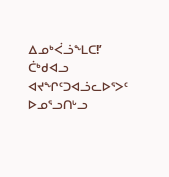ᐃᓄᒃᐹᓘᖕᒪᑕ!’
ᑖᒃᑯᐊᓗ ᐊᔪᖏᑦᑐᐊᓘᓚᐅᕐᐳᑦ ᐅᓄᕐᓗᑎᒡᓗ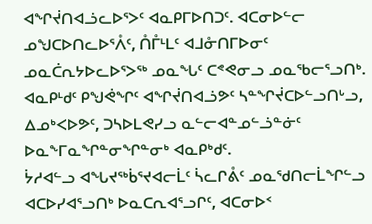ᐊᖏᔫᑎᐊᓘᓚᐅᕐᐳᑦ ᐊᓇᑭᒥᐅᑎᑐᑦ. ᐊᑕᓂᐅᓪᓕ ᓄᖑᑕᐅᑎᓚᐅᕐᐰᑦ, ᑍᒤᒻᒪᑦ ᐊᒧᓁᑎᒥᐅᓂᑦ ᓄᓇᑖᕆᔭᐅᓚᐅᕐᐳᖅ ᓄᓇᖓᑦ ᑕᕝᕙᓂᓗ ᓄᓇᖃᓕᕐᓗᑎᒃ.
ᐊᓇᑭᒻᑯᑦ ᑭᖑᕚᖏᑦ ᐊᖏᔫᑎᐊᓘᕗᑦ ᓴᓐᖏᔫᑕᐅᓪᓗᑎᒡᓗ, ᐃᓄᒃᐸᐅᕗᑦ, ᑐᓴᐅᒪᕙᓯᓗ ᓇᓪᓕᐊᓐᓄᓪᓘᓐᓃᑦ ᐅᓇᖕᒥᓇᖏᓐᓂᖏᓐᓂᒃ ᐊᓇᑭᒃᑯᑦ.
ᔮᓱᐊᓪᓗ ᐊᖓᔪᖅᑳᕐᔪᐊᓕᒫᑦ ᓵᓚᒋᕔᑦ ᓄᓇᖁᑎᓕᒫᖏᓪᓗ ᐊᑕᐅᓯᐊᕐᓗᑎᒃ ᐅᓇᑕᕆᐊᕐᓗᒋᑦ, ᐊᑕᓂᐅᑉ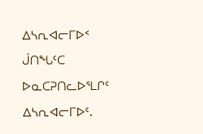ᐃᓴᕆᐊᓕᒥᐅᑉ ᒎᑎᖓᑦᑕ ᐅᓇᑕᕈᑎᓚᐅᕐᒪᒋᑦ ᐃᓴᕆᐊᓕᒥᐅᑦ.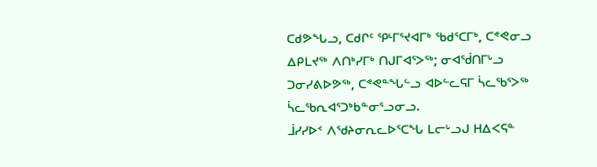ᑕᑯᕗᖓᓗ, ᑕᑯᒋᑦ ᕿᒻᒥᕐᔪᐊᒥᒃ ᖃᑯᕐᑕᒥᒃ, ᑕᕝᕙᓂᓗ ᐃᑭᒪᔪᖅ ᐱᑎᒃᓯᒥᒃ ᑎᒍᒥᐊᕐᐳᖅ; ᓂᐊᖂᑎᒥᒡᓗ ᑐᓂᓯᕕᐅᕗᖅ, ᑕᕝᕙᓐᖓᓪᓗ ᐊᐅᓪᓚᕋᒥ ᓵᓚᖃᕐᐳᖅ ᓵᓚᖃᕆᐊᕐᑐᒃᑲᓐᓂᕐᓗᓂᓗ.
ᒨᓯᓯᐅᑉ ᐱᖁᔨᓂᕆᓚᐅᕐᑕᖓ ᒪᓕᒡᓗᒍ ᕼᐃᐸᕋᓐ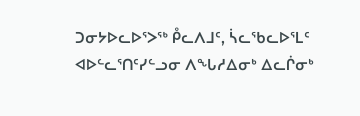ᑐᓂᔭᐅᓚᐅᕐᐳᖅ ᑬᓚᐱᒧᑦ, ᓵᓚᖃᓚᐅᕐᒪᑦ ᐊᐅᓪᓚᕐᑎᑦᓯᓪᓗᓂ ᐱᖓᓱᐃᓂᒃ ᐃᓚᒌᓂᒃ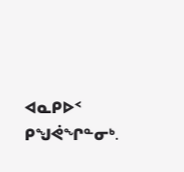ᐊᓇᑭᐅᑉ ᑭᖑᕚᖏᓐᓂᒃ.